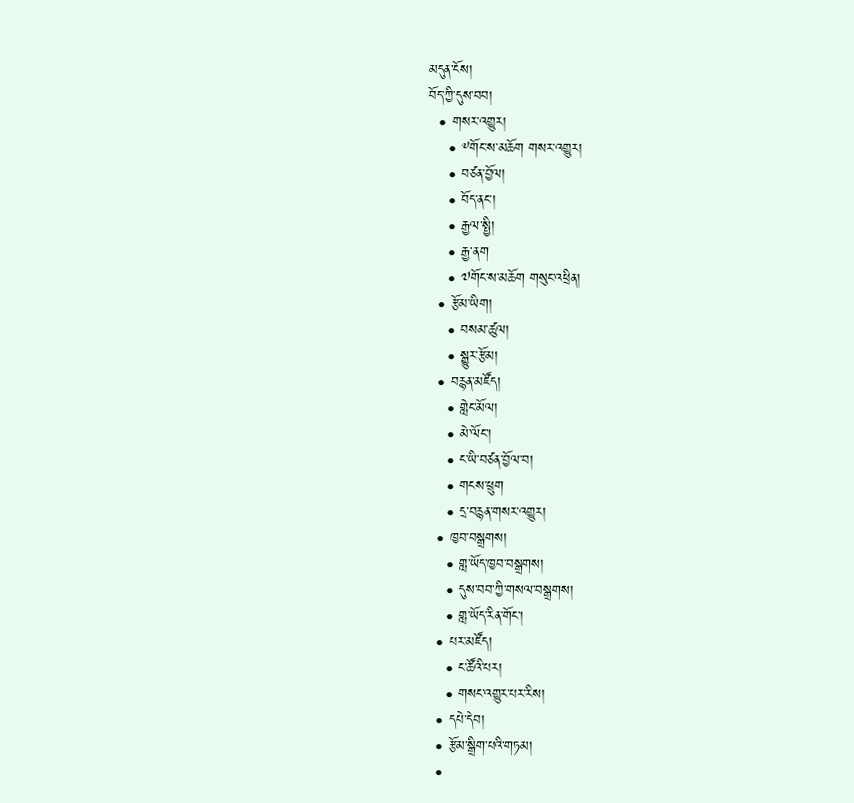མདུན་ངོས།
བོད་ཀྱི་དུས་བབ།
  • གསར་འགྱུར།
    • ༸གོང་ས་མཆོག གསར་འགྱུར།
    • བཙན་བྱོལ།
    • བོད་ནང་།
    • རྒྱལ་སྤྱི།
    • རྒྱ་ནག
    • ༧གོང་ས་མཆོག གསུང་འཕྲིན།
  • རྩོམ་ཡིག།
    • བསམ་ཚུལ།
    • སྒྱུར་རྩོམ།
  • བརྙན་མཛོད།
    • གླེང་མོལ།
    • མེ་ལོང་།
    • ང་ཡི་བཙན་བྱོལ་བ།
    • གངས་ཕྲུག
    • དྲ་བརྙན་གསར་འགྱུར།
  • ཁྱབ་བསྒྲགས།
    • གླ་ཡོད་ཁྱབ་བསྒྲགས།
    • དུས་བབ་ཀྱི་གསལ་བསྒྲགས།
    • གླ་ཡོད་རིན་གོང་།
  • པར་མཛོད།
    • ང་ཚོའི་པར།
    • གསང་འགྱུར་པར་རིས།
  • དཔེ་དེབ།
  • རྩོམ་སྒྲིག་པའི་གཏམ།
  •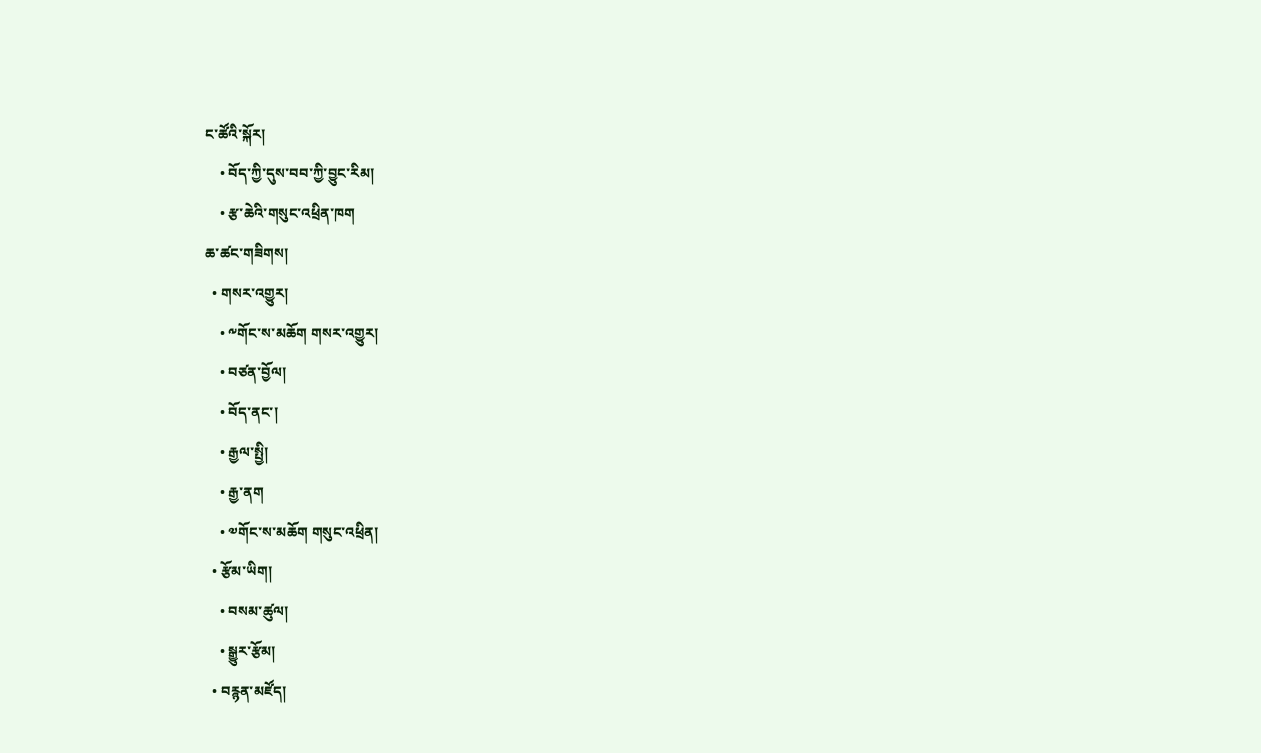ང་ཚོའི་སྐོར།
    • བོད་ཀྱི་དུས་བབ་ཀྱི་བྱུང་རིམ།
    • རྩ་ཆེའི་གསུང་འཕྲིན་ཁག
ཆ་ཚང་གཟིགས།
  • གསར་འགྱུར།
    • ༸གོང་ས་མཆོག གསར་འགྱུར།
    • བཙན་བྱོལ།
    • བོད་ནང་།
    • རྒྱལ་སྤྱི།
    • རྒྱ་ནག
    • ༧གོང་ས་མཆོག གསུང་འཕྲིན།
  • རྩོམ་ཡིག།
    • བསམ་ཚུལ།
    • སྒྱུར་རྩོམ།
  • བརྙན་མཛོད།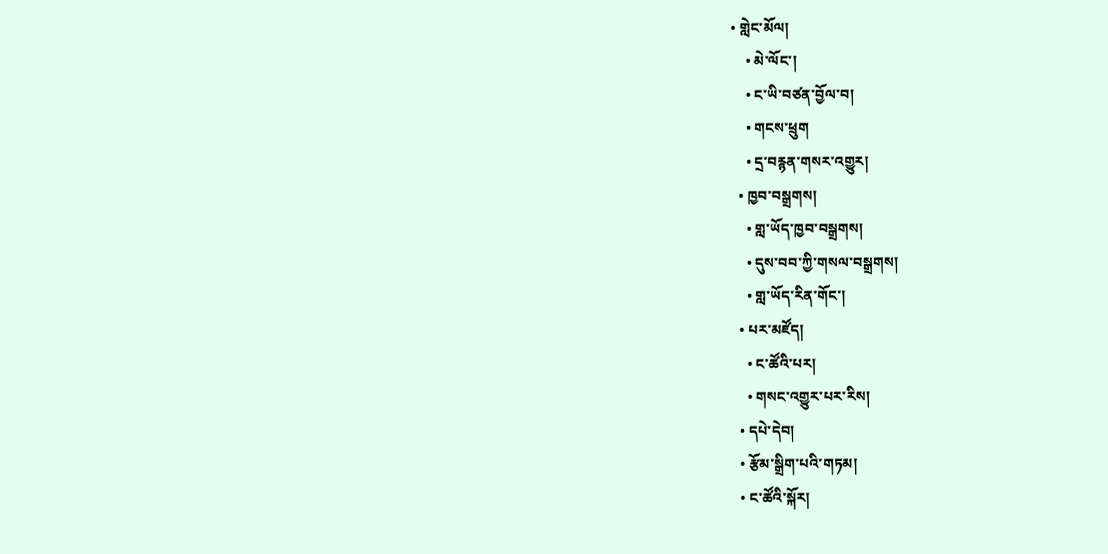• གླེང་མོལ།
    • མེ་ལོང་།
    • ང་ཡི་བཙན་བྱོལ་བ།
    • གངས་ཕྲུག
    • དྲ་བརྙན་གསར་འགྱུར།
  • ཁྱབ་བསྒྲགས།
    • གླ་ཡོད་ཁྱབ་བསྒྲགས།
    • དུས་བབ་ཀྱི་གསལ་བསྒྲགས།
    • གླ་ཡོད་རིན་གོང་།
  • པར་མཛོད།
    • ང་ཚོའི་པར།
    • གསང་འགྱུར་པར་རིས།
  • དཔེ་དེབ།
  • རྩོམ་སྒྲིག་པའི་གཏམ།
  • ང་ཚོའི་སྐོར།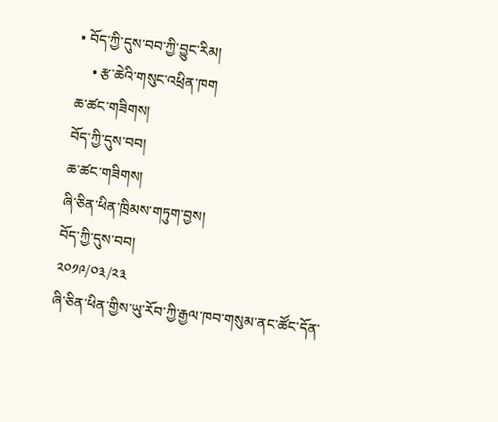• བོད་ཀྱི་དུས་བབ་ཀྱི་བྱུང་རིམ།
    • རྩ་ཆེའི་གསུང་འཕྲིན་ཁག
ཆ་ཚང་གཟིགས།
བོད་ཀྱི་དུས་བབ།
ཆ་ཚང་གཟིགས།
ཞི་ཅིན་ཕིན་ཁྲིམས་གཏུག་བྱས།
བོད་ཀྱི་དུས་བབ།
༢༠༡༩/༠༣/༢༣
ཞི་ཅིན་ཕིན་གྱིས་ཡུ་རོབ་ཀྱི་རྒྱལ་ཁབ་གསུམ་ནང་ཚོང་དོན་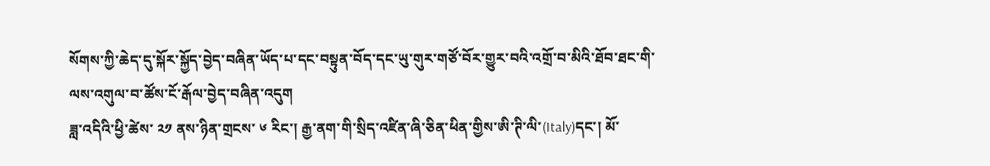སོགས་ཀྱི་ཆེད་དུ་སྐོར་སྐྱོད་བྱེད་བཞིན་ཡོད་པ་དང་བསྟུན་བོད་དང་ཡུ་གུར་གཙོ་བོར་གྱུར་བའི་འགྲོ་བ་མིའི་ཐོབ་ཐང་གི་ལས་འགུལ་བ་ཚོས་ངོ་རྒོལ་བྱེད་བཞིན་འདུག
ཟླ་འདིའི་ཕྱི་ཚེས་ ༢༡ ནས་ཉིན་གྲངས་ ༦ རིང་། རྒྱ་ནག་གི་སྲིད་འཛིན་ཞི་ཅིན་ཕིན་གྱིས་ཨི་ཊི་ལི་(Italy)དང་། མོ་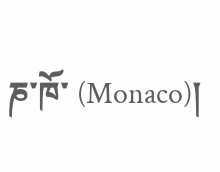ཎ་ཁོ་ (Monaco)།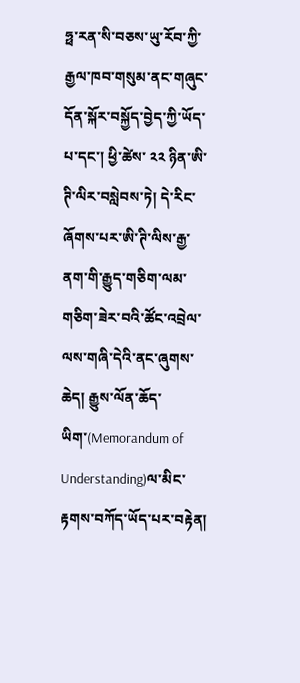ཧྥ་རན་སི་བཅས་ཡུ་རོབ་ཀྱི་རྒྱལ་ཁབ་གསུམ་ནང་གཞུང་དོན་སྐོར་བསྐྱོད་བྱེད་ཀྱི་ཡོད་པ་དང་། ཕྱི་ཚེས་ ༢༢ ཉིན་ཨི་ཊི་ལིར་བསླེབས་ཏེ། དེ་རིང་ཞོགས་པར་ཨི་ཊི་ལིས་རྒྱ་ནག་གི་རྒྱུད་གཅིག་ལམ་གཅིག་ཟེར་བའི་ཚོང་འབྲེལ་ལས་གཞི་དེའི་ནང་ཞུགས་ཆེད། རྒྱུས་ལོན་ཆོད་ཡིག་(Memorandum of Understanding)ལ་མིང་རྟགས་བཀོད་ཡོད་པར་བརྟེན།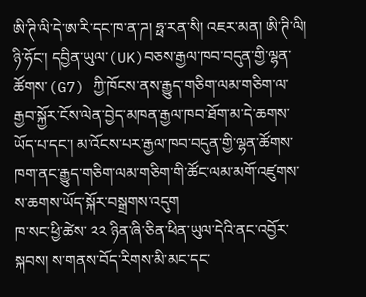ཨི་ཊི་ལི་དེ་ཨ་རི་དང་ཁ་ན་ཌ། ཧྥ་རན་སི། འཇར་མན། ཨི་ཊི་ལི། ཉི་ཧོང་། དབྱིན་ཡུལ་(UK)བཅས་རྒྱལ་ཁབ་བདུན་གྱི་ལྷན་ཚོགས་(G7) ཀྱི་ཁོངས་ནས་རྒྱུད་གཅིག་ལམ་གཅིག་ལ་རྒྱབ་སྐྱོར་ངོས་ལེན་བྱེད་མཁན་རྒྱལ་ཁབ་ཐོག་མ་དེ་ཆགས་ཡོད་པ་དང་། མ་འོངས་པར་རྒྱལ་ཁབ་བདུན་གྱི་ལྷན་ཚོགས་ཁག་ནང་རྒྱུད་གཅིག་ལམ་གཅིག་གི་ཚོང་ལམ་མགོ་འཛུགས་ས་ཆགས་ཡོད་སྐོར་བསྒྲགས་འདུག
ཁ་སང་ཕྱི་ཚེས་ ༢༢ ཉིན་ཞི་ཅིན་ཕིན་ཡུལ་དེའི་ནང་འབྱོར་སྐབས། ས་གནས་བོད་རིགས་མི་མང་དང་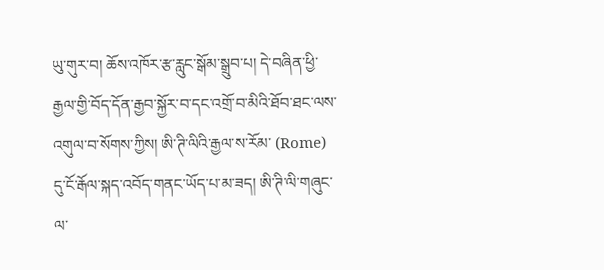ཡུ་གུར་བ། ཆོས་འཁོར་རྩ་རླུང་སྒོམ་སྒྲུབ་པ། དེ་བཞིན་ཕྱི་རྒྱལ་གྱི་བོད་དོན་རྒྱབ་སྐྱོར་བ་དང་འགྲོ་བ་མིའི་ཐོབ་ཐང་ལས་འགུལ་བ་སོགས་ཀྱིས། ཨི་ཊི་ལིའི་རྒྱལ་ས་རོམ་ (Rome) དུ་ངོ་རྒོལ་སྐད་འབོད་གནང་ཡོད་པ་མ་ཟད། ཨི་ཊི་ལི་གཞུང་ལ་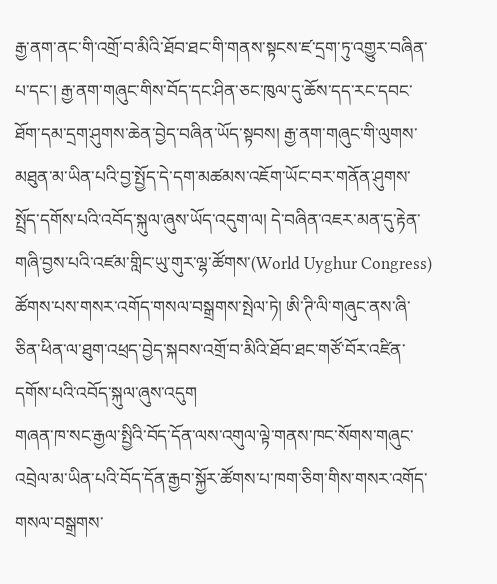རྒྱ་ནག་ནང་གི་འགྲོ་བ་མིའི་ཐོབ་ཐང་གི་གནས་སྟངས་ཛ་དྲག་ཏུ་འགྱུར་བཞིན་པ་དང་། རྒྱ་ནག་གཞུང་གིས་བོད་དང་ཤིན་ཅང་ཁུལ་དུ་ཆོས་དད་རང་དབང་ཐོག་དམ་དྲག་ཤུགས་ཆེན་བྱེད་བཞིན་ཡོད་སྟབས། རྒྱ་ནག་གཞུང་གི་ལུགས་མཐུན་མ་ཡིན་པའི་བྱ་སྤྱོད་དེ་དག་མཚམས་འཇོག་ཡོང་བར་གནོན་ཤུགས་སྤྲོད་དགོས་པའི་འབོད་སྐུལ་ཞུས་ཡོད་འདུག་ལ། དེ་བཞིན་འཇར་མན་དུ་རྟེན་གཞི་བྱས་པའི་འཛམ་གླིང་ཡུ་གུར་ལྷ་ཚོགས་(World Uyghur Congress) ཚོགས་པས་གསར་འགོད་གསལ་བསྒྲགས་སྤེལ་ཏེ། ཨི་ཊི་ལི་གཞུང་ནས་ཞི་ཅིན་ཕིན་ལ་ཐུག་འཕྲད་བྱེད་སྐབས་འགྲོ་བ་མིའི་ཐོབ་ཐང་གཙོ་བོར་འཛིན་དགོས་པའི་འབོད་སྐུལ་ཞུས་འདུག
གཞན་ཁ་སང་རྒྱལ་སྤྱིའི་བོད་དོན་ལས་འགུལ་ལྟེ་གནས་ཁང་སོགས་གཞུང་འབྲེལ་མ་ཡིན་པའི་བོད་དོན་རྒྱབ་སྐྱོར་ཚོགས་པ་ཁག་ཅིག་གིས་གསར་འགོད་གསལ་བསྒྲགས་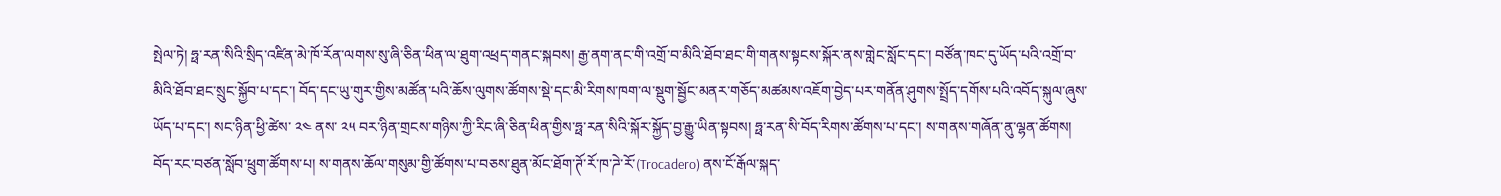སྤེལ་ཏེ། ཧྥ་རན་སིའི་སྲིད་འཛིན་མེ་ཁོ་རོན་ལགས་སུ་ཞི་ཅིན་ཕིན་ལ་ཐུག་འཕྲད་གནང་སྐབས། རྒྱ་ནག་ནང་གི་འགྲོ་བ་མིའི་ཐོབ་ཐང་གི་གནས་སྟངས་སྐོར་ནས་གླེང་སློང་དང་། བཙོན་ཁང་དུ་ཡོད་པའི་འགྲོ་བ་མིའི་ཐོབ་ཐང་སྲུང་སྐྱོབ་པ་དང་། བོད་དང་ཡུ་གུར་གྱིས་མཚོན་པའི་ཆོས་ལུགས་ཚོགས་སྡེ་དང་མི་རིགས་ཁག་ལ་སྡུག་སྦྱོང་མནར་གཅོད་མཚམས་འཇོག་བྱེད་པར་གནོན་ཤུགས་སྤྲོད་དགོས་པའི་འབོད་སྐུལ་ཞུས་ཡོད་པ་དང་། སང་ཉིན་ཕྱི་ཚེས་ ༢༤ ནས་ ༢༥ བར་ཉིན་གྲངས་གཉིས་ཀྱི་རིང་ཞི་ཅིན་ཕིན་གྱིས་ཧྥ་རན་སིའི་སྐོར་སྐྱོད་བྱ་རྒྱུ་ཡིན་སྟབས། ཧྥ་རན་སི་བོད་རིགས་ཚོགས་པ་དང་། ས་གནས་གཞོན་ནུ་ལྷན་ཚོགས། བོད་རང་བཙན་སློབ་ཕྲུག་ཚོགས་པ། ས་གནས་ཆོལ་གསུམ་གྱི་ཚོགས་པ་བཅས་ཐུན་མོང་ཐོག་ཊོ་རོ་ཁ་ཌེ་རོ་(Trocadero) ནས་ངོ་རྒོལ་སྐད་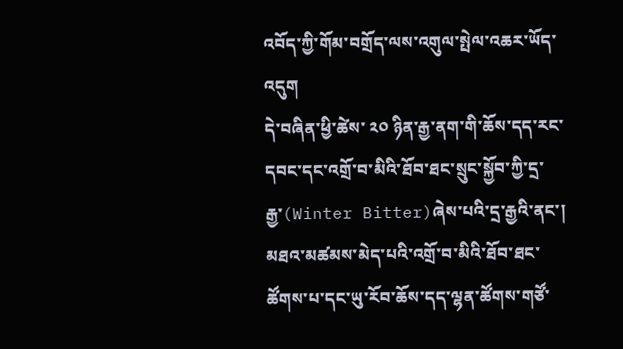འབོད་ཀྱི་གོམ་བགྲོད་ལས་འགུལ་སྤེལ་འཆར་ཡོད་འདུག
དེ་བཞིན་ཕྱི་ཚེས་ ༢༠ ཉིན་རྒྱ་ནག་གི་ཆོས་དད་རང་དབང་དང་འགྲོ་བ་མིའི་ཐོབ་ཐང་སྲུང་སྐྱོབ་ཀྱི་དྲ་རྒྱ་(Winter Bitter)ཞེས་པའི་དྲ་རྒྱའི་ནང་། མཐའ་མཚམས་མེད་པའི་འགྲོ་བ་མིའི་ཐོབ་ཐང་ཚོགས་པ་དང་ཡུ་རོབ་ཆོས་དད་ལྷན་ཚོགས་གཙོ་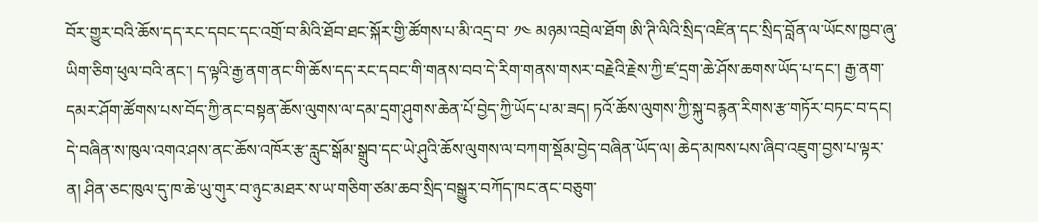བོར་གྱུར་བའི་ཆོས་དད་རང་དབང་དང་འགྲོ་བ་མིའི་ཐོབ་ཐང་སྐོར་གྱི་ཚོགས་པ་མི་འདྲ་བ་ ༡༤ མཉམ་འབྲེལ་ཐོག ཨི་ཊི་ལིའི་སྲིད་འཛིན་དང་སྲིད་བློན་ལ་ཡོངས་ཁྱབ་ཞུ་ཡིག་ཅིག་ཕུལ་བའི་ནང་། ད་ལྟའི་རྒྱ་ནག་ནང་གི་ཆོས་དད་རང་དབང་གི་གནས་བབ་དེ་རིག་གནས་གསར་བརྗེའི་རྗེས་ཀྱི་ཛ་དྲག་ཆེ་ཤོས་ཆགས་ཡོད་པ་དང་། རྒྱ་ནག་དམར་ཤོག་ཚོགས་པས་བོད་ཀྱི་ནང་བསྟན་ཆོས་ལུགས་ལ་དམ་དྲག་ཤུགས་ཆེན་པོ་བྱེད་ཀྱི་ཡོད་པ་མ་ཟད། ཏའོ་ཆོས་ལུགས་ཀྱི་སྐུ་བརྙན་རིགས་རྩ་གཏོར་བཏང་བ་དང། དེ་བཞིན་ས་ཁུལ་འགའ་ཤས་ནང་ཆོས་འཁོར་རྩ་རླུང་སྒོམ་སྒྲུབ་དང་ཡེ་ཤུའི་ཆོས་ལུགས་ལ་བཀག་སྡོམ་བྱེད་བཞིན་ཡོད་ལ། ཆེད་མཁས་པས་ཞིབ་འཇུག་བྱས་པ་ལྟར་ན། ཤིན་ཅང་ཁུལ་དུ་ཁ་ཆེ་ཡུ་གུར་བ་ཉུང་མཐར་ས་ཡ་གཅིག་ཙམ་ཆབ་སྲིད་བསྒྱུར་བཀོད་ཁང་ནང་བཅུག་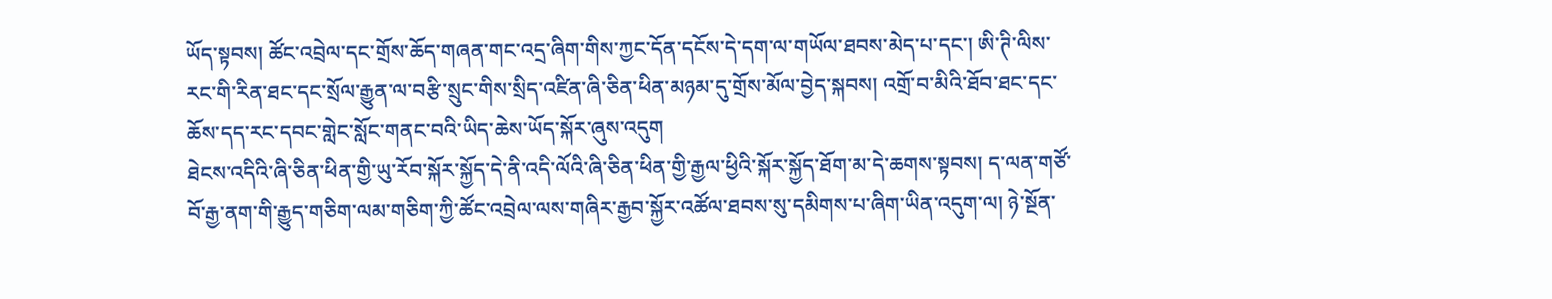ཡོད་སྟབས། ཚོང་འབྲེལ་དང་གྲོས་ཆོད་གཞན་གང་འདྲ་ཞིག་གིས་ཀྱང་དོན་དངོས་དེ་དག་ལ་གཡོལ་ཐབས་མེད་པ་དང་། ཨི་ཊི་ལིས་རང་གི་རིན་ཐང་དང་སྲོལ་རྒྱུན་ལ་བརྩི་སྲུང་གིས་སྲིད་འཛིན་ཞི་ཅིན་ཕིན་མཉམ་དུ་གྲོས་མོལ་བྱེད་སྐབས། འགྲོ་བ་མིའི་ཐོབ་ཐང་དང་ཆོས་དད་རང་དབང་གླེང་སློང་གནང་བའི་ཡིད་ཆེས་ཡོད་སྐོར་ཞུས་འདུག
ཐེངས་འདིའི་ཞི་ཅིན་ཕིན་གྱི་ཡུ་རོབ་སྐོར་སྐྱོད་དེ་ནི་འདི་ལོའི་ཞི་ཅིན་ཕིན་གྱི་རྒྱལ་ཕྱིའི་སྐོར་སྐྱོད་ཐོག་མ་དེ་ཆགས་སྟབས། ད་ལན་གཙོ་བོ་རྒྱ་ནག་གི་རྒྱུད་གཅིག་ལམ་གཅིག་ཀྱི་ཚོང་འབྲེལ་ལས་གཞིར་རྒྱབ་སྐྱོར་འཚོལ་ཐབས་སུ་དམིགས་པ་ཞིག་ཡིན་འདུག་ལ། ཉེ་སྔོན་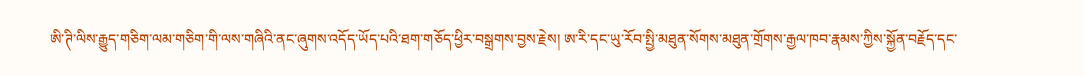ཨི་ཊི་ལིས་རྒྱུད་གཅིག་ལམ་གཅིག་གི་ལས་གཞིའི་ནང་ཞུགས་འདོད་ཡོད་པའི་ཐག་གཅོད་ཕྱིར་བསྒྲགས་བྱས་རྗེས། ཨ་རི་དང་ཡུ་རོབ་སྤྱི་མཐུན་སོགས་མཐུན་གྲོགས་རྒྱལ་ཁབ་རྣམས་ཀྱིས་སྐྱོན་བརྗོད་དང་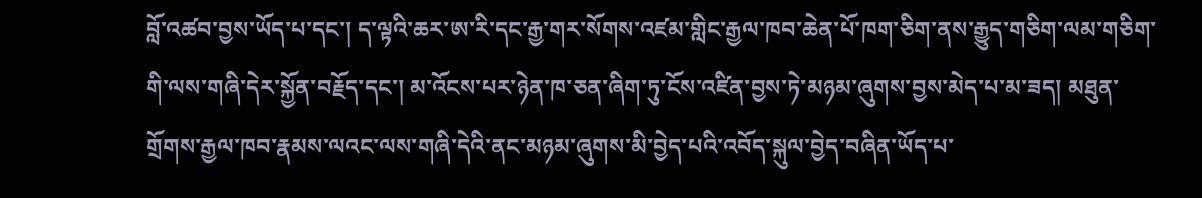བློ་འཚབ་བྱས་ཡོད་པ་དང་། ད་ལྟའི་ཆར་ཨ་རི་དང་རྒྱ་གར་སོགས་འཛམ་གླིང་རྒྱལ་ཁབ་ཆེན་པོ་ཁག་ཅིག་ནས་རྒྱུད་གཅིག་ལམ་གཅིག་གི་ལས་གཞི་དེར་སྐྱོན་བརྗོད་དང་། མ་འོངས་པར་ཉེན་ཁ་ཅན་ཞིག་ཏུ་ངོས་འཛིན་བྱས་ཏེ་མཉམ་ཞུགས་བྱས་མེད་པ་མ་ཟད། མཐུན་གྲོགས་རྒྱལ་ཁབ་རྣམས་ལའང་ལས་གཞི་དེའི་ནང་མཉམ་ཞུགས་མི་བྱེད་པའི་འབོད་སྐུལ་བྱེད་བཞིན་ཡོད་པ་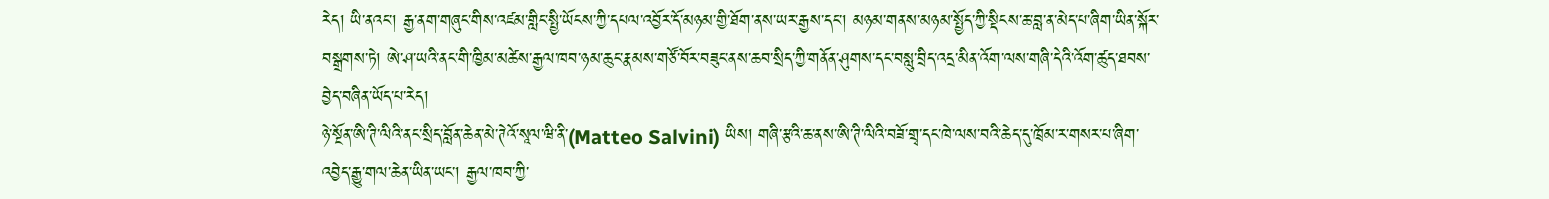རེད། ཡི་ནའང་། རྒྱ་ནག་གཞུང་གིས་འཛམ་གླིང་སྤྱི་ཡོངས་ཀྱི་དཔལ་འབྱོར་དོ་མཉམ་གྱི་ཐོག་ནས་ཡར་རྒྱས་དང་། མཉམ་གནས་མཉམ་སྤྱོད་ཀྱི་སྡིངས་ཆ་བླ་ན་མེད་པ་ཞིག་ཡིན་སྐོར་བསྒྲགས་ཏེ། ཨེ་ཤ་ཡའི་ནང་གི་ཁྱིམ་མཚེས་རྒྱལ་ཁབ་ཉམ་ཆུང་རྣམས་གཙོ་བོར་བཟུང་ནས་ཆབ་སྲིད་ཀྱི་གནོན་ཤུགས་དང་བསླུ་བྲིད་འདྲ་མིན་འོག་ལས་གཞི་དེའི་འོག་ཚུད་ཐབས་བྱེད་བཞིན་ཡོད་པ་རེད།
ཉེ་སྔོན་ཨི་ཊི་ལིའི་ནང་སྲིད་བློན་ཆེན་མེ་ཊེའོ་སཱལ་ཝི་ནི་(Matteo Salvini) ཡིས། གཞི་རྩའི་ཆ་ནས་ཨི་ཊི་ལིའི་བཟོ་གྲྭ་དང་ཁེ་ལས་བའི་ཆེད་དུ་ཁྲོམ་ར་གསར་པ་ཞིག་འབྱེད་རྒྱུ་གལ་ཆེན་ཡིན་ཡང་། རྒྱལ་ཁབ་ཀྱི་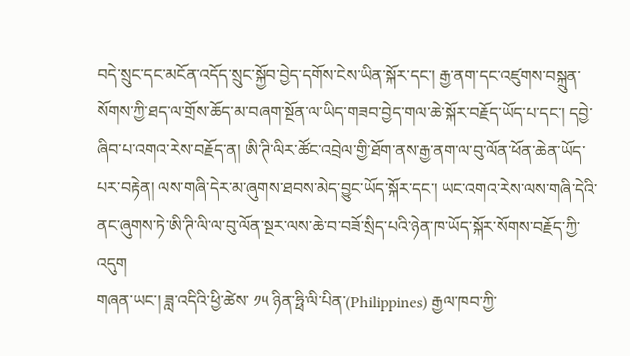བདེ་སྲུང་དང་མངོན་འདོད་སྲུང་སྐྱོབ་བྱེད་དགོས་ངེས་ཡིན་སྐོར་དང་། རྒྱ་ནག་དང་འཛུགས་བསྐྲུན་སོགས་ཀྱི་ཐད་ལ་གྲོས་ཆོད་མ་བཞག་སྔོན་ལ་ཡིད་གཟབ་བྱེད་གལ་ཆེ་སྐོར་བརྗོད་ཡོད་པ་དང་། དབྱེ་ཞིབ་པ་འགའ་རེས་བརྗོད་ན། ཨི་ཊི་ལིར་ཚོང་འབྲེལ་གྱི་ཐོག་ནས་རྒྱ་ནག་ལ་བུ་ལོན་ཕོན་ཆེན་ཡོད་པར་བརྟེན། ལས་གཞི་དེར་མ་ཞུགས་ཐབས་མེད་བྱུང་ཡོད་སྐོར་དང་། ཡང་འགའ་རེས་ལས་གཞི་དེའི་ནང་ཞུགས་ཏེ་ཨི་ཊི་ལི་ལ་བུ་ལོན་སྔར་ལས་ཆེ་བ་བཟོ་སྲིད་པའི་ཉེན་ཁ་ཡོད་སྐོར་སོགས་བརྗོད་ཀྱི་འདུག
གཞན་ཡང་། ཟླ་འདིའི་ཕྱི་ཚེས་ ༡༥ ཉིན་ཧྥི་ལི་པིན་(Philippines) རྒྱལ་ཁབ་ཀྱི་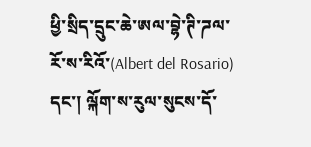ཕྱི་སྲིད་དྲུང་ཆེ་ཨལ་བྷེ་ཊི་ཌལ་རོ་ས་རིའོ་(Albert del Rosario) དང་། ལྐོག་ས་རུལ་སུངས་དོ་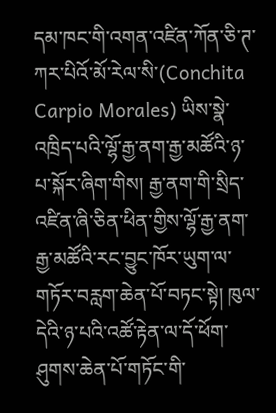དམ་ཁང་གི་འགན་འཛིན་ཀོན་ཅི་ཊ་ཀར་པིའོ་མོ་རེལ་སི་(Conchita Carpio Morales) ཡིས་སྣེ་འཁྲིད་པའི་ལྷོ་རྒྱ་ནག་རྒྱ་མཚོའི་ཉ་པ་སྐོར་ཞིག་གིས། རྒྱ་ནག་གི་སྲིད་འཛིན་ཞི་ཅིན་ཕིན་གྱིས་ལྷོ་རྒྱ་ནག་རྒྱ་མཚོའི་རང་བྱུང་ཁོར་ཡུག་ལ་གཏོར་བརླག་ཆེན་པོ་བཏང་སྟེ། ཁུལ་དེའི་ཉ་པའི་འཚོ་རྟེན་ལ་དོ་ཕོག་ཤུགས་ཆེན་པོ་གཏོང་གི་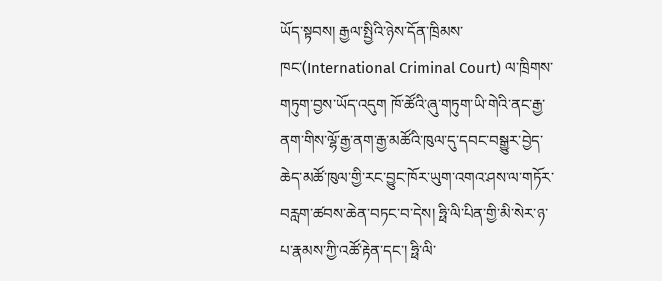ཡོད་སྟབས། རྒྱལ་སྤྱིའི་ཉེས་དོན་ཁྲིམས་ཁང་(International Criminal Court) ལ་ཁྲིགས་གཏུག་བྱས་ཡོད་འདུག ཁོ་ཚོའི་ཞུ་གཏུག་ཡི་གེའི་ནང་རྒྱ་ནག་གིས་ལྷོ་རྒྱ་ནག་རྒྱ་མཚོའི་ཁུལ་དུ་དབང་བསྒྱུར་བྱེད་ཆེད་མཚོ་ཁུལ་གྱི་རང་བྱུང་ཁོར་ཡུག་འགའ་ཤས་ལ་གཏོར་བརླག་ཚབས་ཆེན་བཏང་བ་དེས། ཧྥི་ལི་པིན་གྱི་མི་སེར་ཉ་པ་རྣམས་ཀྱི་འཚོ་རྟེན་དང་། ཧྥི་ལི་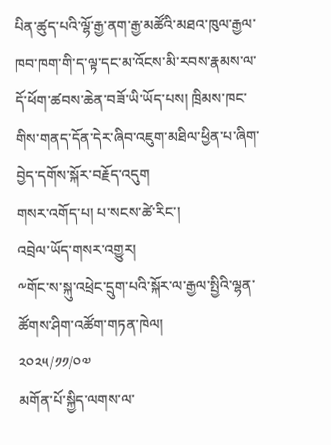པིན་ཚུད་པའི་ལྷོ་རྒྱ་ནག་རྒྱ་མཚོའི་མཐའ་ཁུལ་རྒྱལ་ཁབ་ཁག་གི་ད་ལྟ་དང་མ་འོངས་མི་རབས་རྣམས་ལ་དོ་ཕོག་ཚབས་ཆེན་བཟོ་ཡི་ཡོད་པས། ཁྲིམས་ཁང་གིས་གནད་དོན་དེར་ཞིབ་འཇུག་མཐིལ་ཕྱིན་པ་ཞིག་བྱེད་དགོས་སྐོར་བརྗོད་འདུག
གསར་འགོད་པ། པ་སངས་ཚེ་རིང་།
འབྲེལ་ཡོད་གསར་འགྱུར།
༸གོང་ས་སྐུ་འཕྲེང་དྲུག་པའི་སྐོར་ལ་རྒྱལ་སྤྱིའི་ལྷན་ཚོགས་ཤིག་འཚོག་གཏན་ཁེལ།
༢༠༢༥/༡༡/༠༧
མགོན་པོ་སྐྱིད་ལགས་ལ་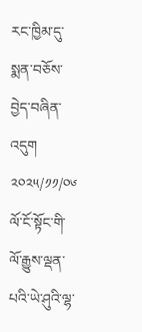རང་ཁྱིམ་དུ་སྨན་བཅོས་བྱེད་བཞིན་འདུག
༢༠༢༥/༡༡/༠༦
ལོ་ངོ་སྟོང་གི་ལོ་རྒྱུས་ལྡན་པའི་ཡེ་ཤུའི་ལྷ་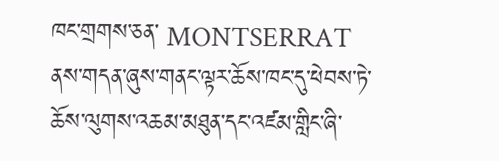ཁང་གྲགས་ཅན་ MONTSERRAT ནས་གདན་ཞུས་གནང་ལྟར་ཆོས་ཁང་དུ་ཕེབས་ཏེ་ཆོས་ལུགས་འཆམ་མཐུན་དང་འཛམ་གླིང་ཞི་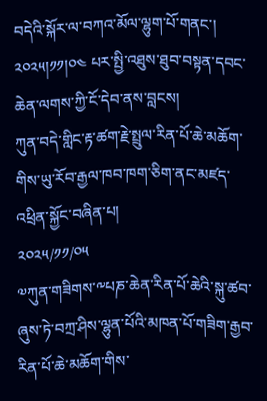བདེའི་སྐོར་ལ་བཀའ་མོལ་ལྷུག་པོ་གནང་། ༢༠༢༥།༡༡།༠༤ པར་སྤྱི་འཐུས་ཐུབ་བསྟན་དབང་ཆེན་ལགས་ཀྱི་ངོ་དེབ་ནས་བླངས།
ཀུན་བདེ་གླིང་རྟ་ཚག་རྗེ་སྤྲུལ་རིན་པོ་ཆེ་མཆོག་གིས་ཡུ་རོབ་རྒྱལ་ཁབ་ཁག་ཅིག་ནང་མཛད་འཕྲིན་སྐྱོང་བཞིན་པ།
༢༠༢༥/༡༡/༠༥
༧ཀུན་གཟིགས་༸པཎ་ཆེན་རིན་པོ་ཆེའི་སྐུ་ཚབ་ཞུས་ཏེ་བཀྲ་ཤིས་ལྷུན་པོའི་མཁན་པོ་གཟིག་རྒྱབ་རིན་པོ་ཆེ་མཆོག་གིས་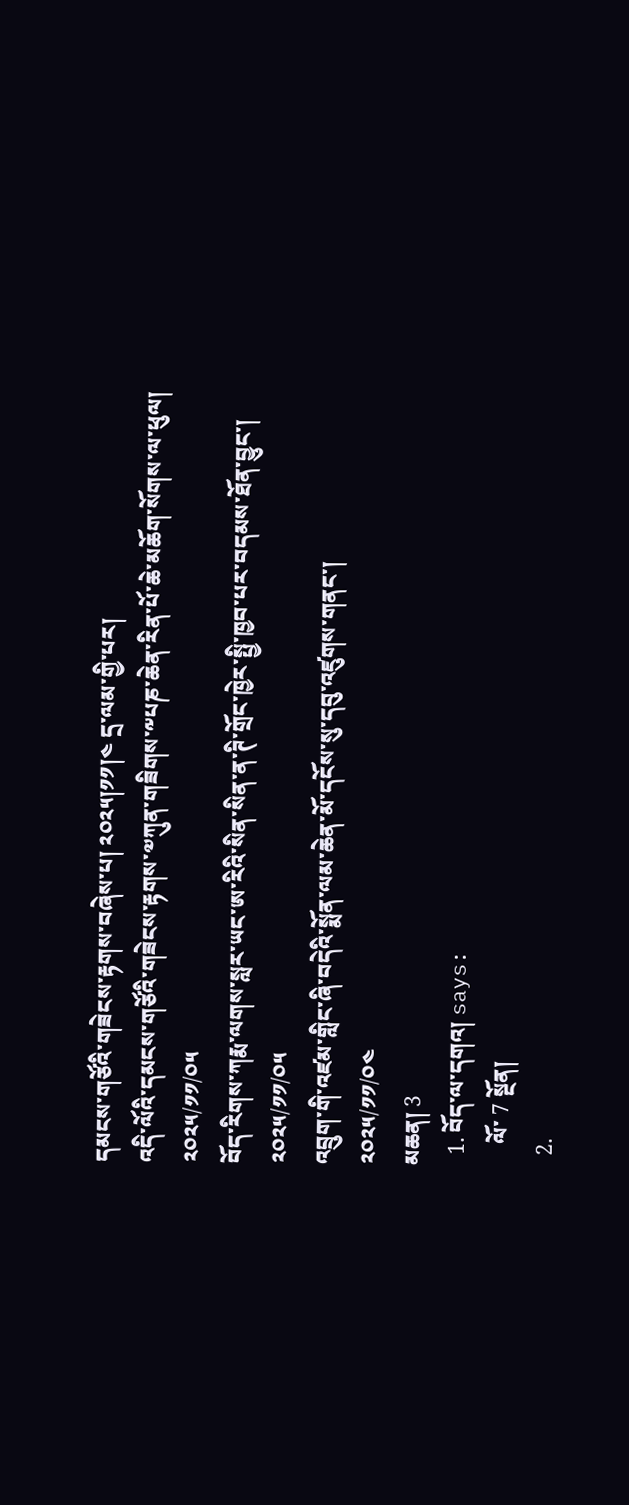དམངས་གཙོའི་གཟེངས་རྟགས་བཞེས་པ། ༢༠༢༥།༡༡།༤ དྲ་ལམ་གྱི་པར།
འདི་ལོའི་དམངས་གཙོའི་གཟེངས་རྟགས་༧ཀུན་གཟིགས་༸པཎ་ཆེན་རིན་པོ་ཆེ་མཆོག་སོགས་ལ་ཕུལ།
༢༠༢༥/༡༡/༠༥
བོད་རིགས་ཀརྨ་ལགས་སླར་ཡང་ཨ་རིའི་སིན་སིན་ན་ཊི་གྲོང་ཁྱེར་སྤྱི་ཁྱབ་པར་བདམས་ཐོན་བྱུང་།
༢༠༢༥/༡༡/༠༥
འབྲུག་གི་འཛམ་གླིང་ཞི་བདེའི་སྨོན་ལམ་ཆེན་མོ་དངོས་སུ་དབུ་འཛུགས་གནང་།
༢༠༢༥/༡༡/༠༤
མཆན། 3
  1. བོད་ལ་དགའ། says:
    ལོ་ 7 སྔོན།
  2.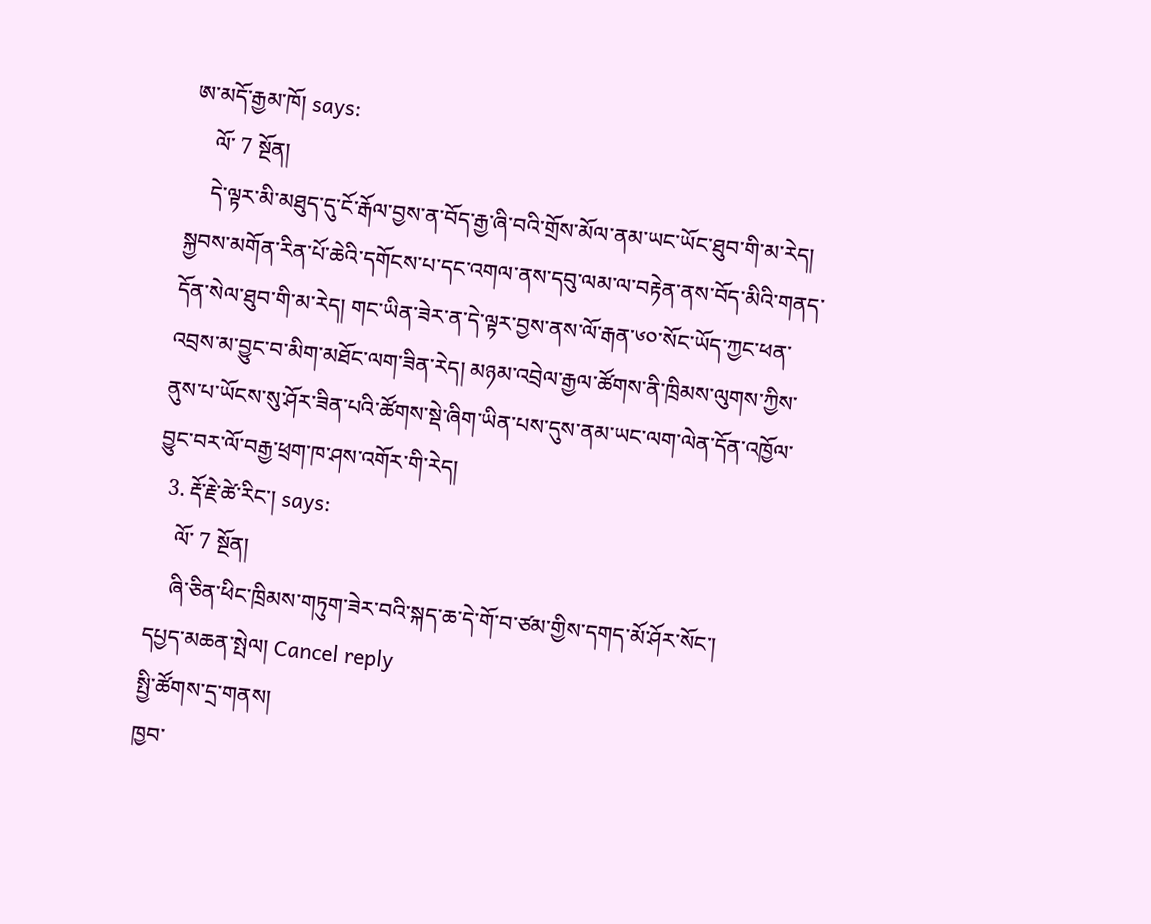ཨ་མདོ་རྒྱམ་ཁོ། says:
    ལོ་ 7 སྔོན།
    དེ་ལྟར་མི་མཐུད་དུ་ངོ་རྒོལ་བྱས་ན་བོད་རྒྱ་ཞི་བའི་གྲོས་མོལ་ནམ་ཡང་ཡོང་ཐུབ་གི་མ་རེད། སྐྱབས་མགོན་རིན་པོ་ཆེའི་དགོངས་པ་དང་འགལ་ནས་དབུ་ལམ་ལ་བརྟེན་ནས་བོད་མིའི་གནད་དོན་སེལ་ཐུབ་གི་མ་རེད། གང་ཡིན་ཟེར་ན་དེ་ལྟར་བྱས་ནས་ལོ་རྒན་༦༠་སོང་ཡོད་ཀྱང་ཕན་འབྲས་མ་བྱུང་བ་མིག་མཐོང་ལག་ཟིན་རེད། མཉམ་འབྲེལ་རྒྱལ་ཚོགས་ནི་ཁྲིམས་ལུགས་ཀྱིས་ནུས་པ་ཡོངས་སུ་ཤོར་ཟིན་པའི་ཚོགས་སྡེ་ཞིག་ཡིན་པས་དུས་ནམ་ཡང་ལག་ལེན་དོན་འཁྱོལ་བྱུང་བར་ལོ་བརྒྱ་ཕྲག་ཁ་ཤས་འགོར་གི་རེད།
  3. རྡོ་རྗེ་ཚེ་རིང་། says:
    ལོ་ 7 སྔོན།
    ཞི་ཅིན་ཕིང་ཁྲིམས་གཏུག་ཟེར་བའི་སྐད་ཆ་དེ་གོ་བ་ཙམ་གྱིས་དགད་མོ་ཤོར་སོང་།
དཔྱད་མཆན་སྤེལ། Cancel reply
སྤྱི་ཚོགས་དྲ་གནས།
ཁྱབ་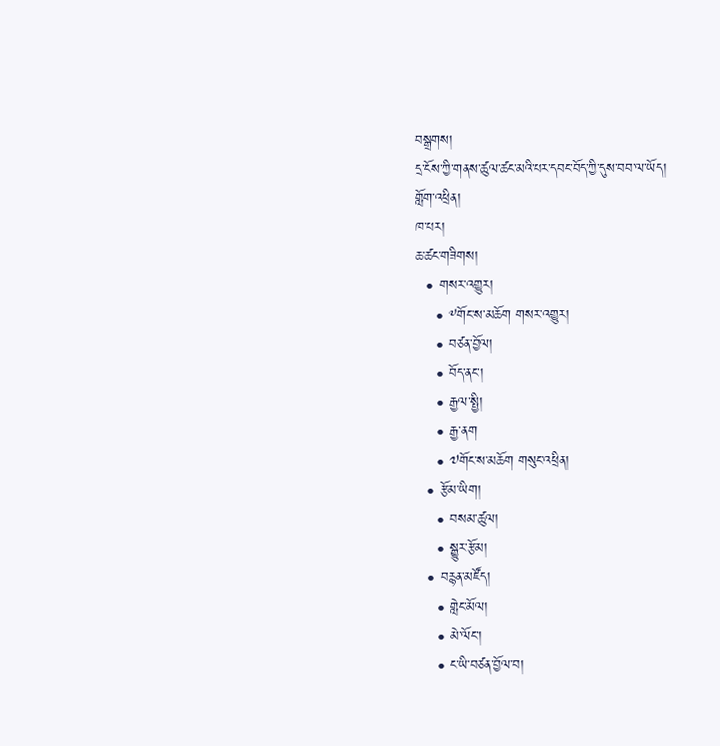བསྒྲགས།
དྲ་ངོས་ཀྱི་གནས་ཚུལ་ཚང་མའི་པར་དབང་བོད་ཀྱི་དུས་བབ་ལ་ཡོད།
གློག་འཕྲིན།
ཁ་པར།
ཆ་ཚང་གཟིགས།
  • གསར་འགྱུར།
    • ༸གོང་ས་མཆོག གསར་འགྱུར།
    • བཙན་བྱོལ།
    • བོད་ནང་།
    • རྒྱལ་སྤྱི།
    • རྒྱ་ནག
    • ༧གོང་ས་མཆོག གསུང་འཕྲིན།
  • རྩོམ་ཡིག།
    • བསམ་ཚུལ།
    • སྒྱུར་རྩོམ།
  • བརྙན་མཛོད།
    • གླེང་མོལ།
    • མེ་ལོང་།
    • ང་ཡི་བཙན་བྱོལ་བ།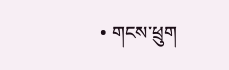• གངས་ཕྲུག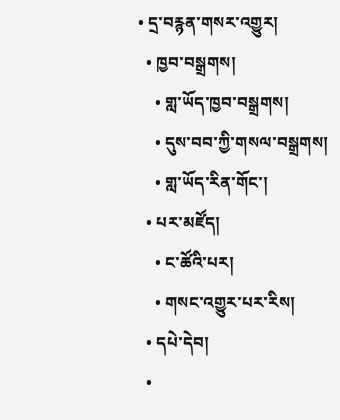• དྲ་བརྙན་གསར་འགྱུར།
  • ཁྱབ་བསྒྲགས།
    • གླ་ཡོད་ཁྱབ་བསྒྲགས།
    • དུས་བབ་ཀྱི་གསལ་བསྒྲགས།
    • གླ་ཡོད་རིན་གོང་།
  • པར་མཛོད།
    • ང་ཚོའི་པར།
    • གསང་འགྱུར་པར་རིས།
  • དཔེ་དེབ།
  •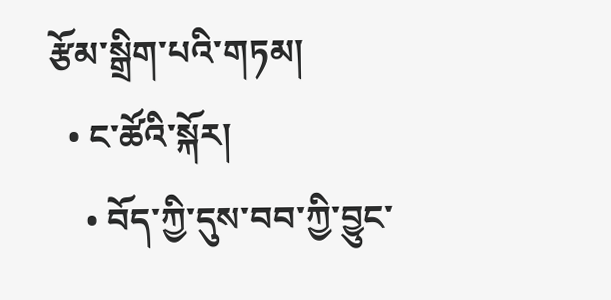རྩོམ་སྒྲིག་པའི་གཏམ།
  • ང་ཚོའི་སྐོར།
    • བོད་ཀྱི་དུས་བབ་ཀྱི་བྱུང་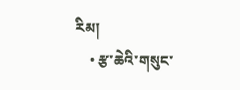རིམ།
    • རྩ་ཆེའི་གསུང་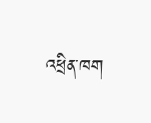འཕྲིན་ཁག